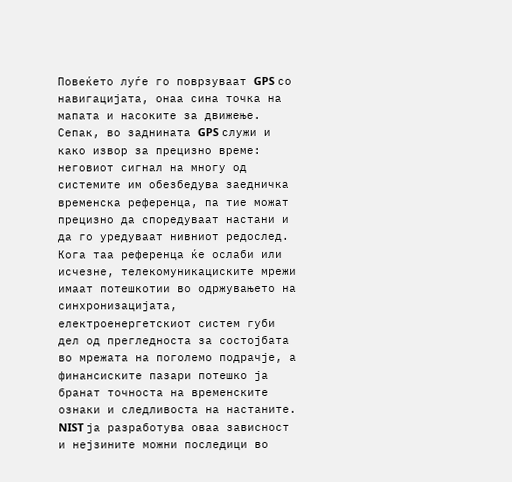Повеќето луѓе го поврзуваат GPS со навигацијата, онаа сина точка на мапата и насоките за движење. Сепак, во заднината GPS служи и како извор за прецизно време: неговиот сигнал на многу од системите им обезбедува заедничка временска референца, па тие можат прецизно да споредуваат настани и да го уредуваат нивниот редослед. Кога таа референца ќе ослаби или исчезне, телекомуникациските мрежи имаат потешкотии во одржувањето на синхронизацијата, електроенергетскиот систем губи дел од прегледноста за состојбата во мрежата на поголемо подрачје, а финансиските пазари потешко ја бранат точноста на временските ознаки и следливоста на настаните.
NIST ја разработува оваа зависност и нејзините можни последици во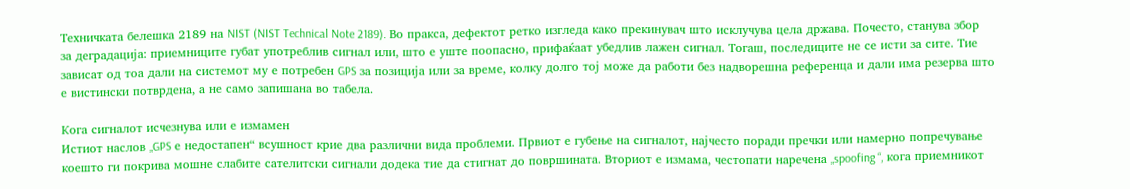Техничката белешка 2189 на NIST (NIST Technical Note 2189). Во пракса, дефектот ретко изгледа како прекинувач што исклучува цела држава. Почесто, станува збор за деградација: приемниците губат употреблив сигнал или, што е уште поопасно, прифаќаат убедлив лажен сигнал. Тогаш, последиците не се исти за сите. Тие зависат од тоа дали на системот му е потребен GPS за позиција или за време, колку долго тој може да работи без надворешна референца и дали има резерва што е вистински потврдена, а не само запишана во табела.

Кога сигналот исчезнува или е измамен
Истиот наслов „GPS е недостапен“ всушност крие два различни вида проблеми. Првиот е губење на сигналот, најчесто поради пречки или намерно попречување коешто ги покрива мошне слабите сателитски сигнали додека тие да стигнат до површината. Вториот е измама, честопати наречена „spoofing “, кога приемникот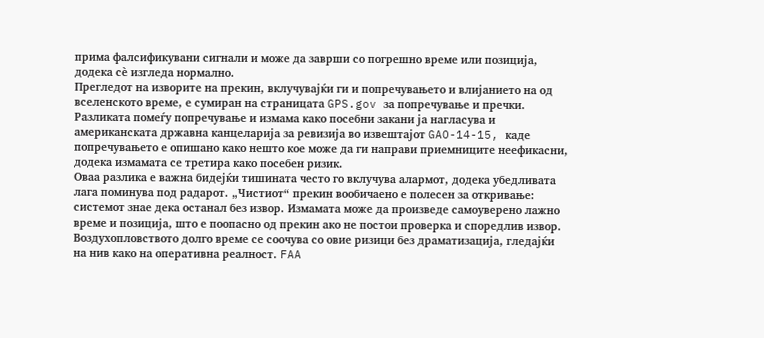прима фалсификувани сигнали и може да заврши со погрешно време или позиција, додека сè изгледа нормално.
Прегледот на изворите на прекин, вклучувајќи ги и попречувањето и влијанието на од вселенското време, е сумиран на страницата GPS.gov за попречување и пречки. Разликата помеѓу попречување и измама како посебни закани ја нагласува и американската државна канцеларија за ревизија во извештајот GAO-14-15, каде попречувањето е опишано како нешто кое може да ги направи приемниците неефикасни, додека измамата се третира како посебен ризик.
Оваа разлика е важна бидејќи тишината често го вклучува алармот, додека убедливата лага поминува под радарот. „Чистиот“ прекин вообичаено е полесен за откривање: системот знае дека останал без извор. Измамата може да произведе самоуверено лажно време и позиција, што е поопасно од прекин ако не постои проверка и споредлив извор.
Воздухопловството долго време се соочува со овие ризици без драматизација, гледајќи на нив како на оперативна реалност. FAA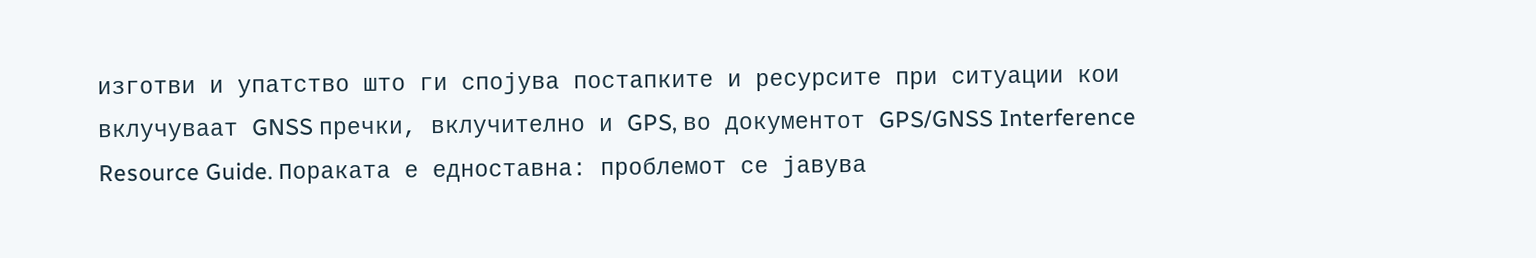изготви и упатство што ги спојува постапките и ресурсите при ситуации кои вклучуваат GNSS пречки, вклучително и GPS, во документот GPS/GNSS Interference Resource Guide. Пораката е едноставна: проблемот се јавува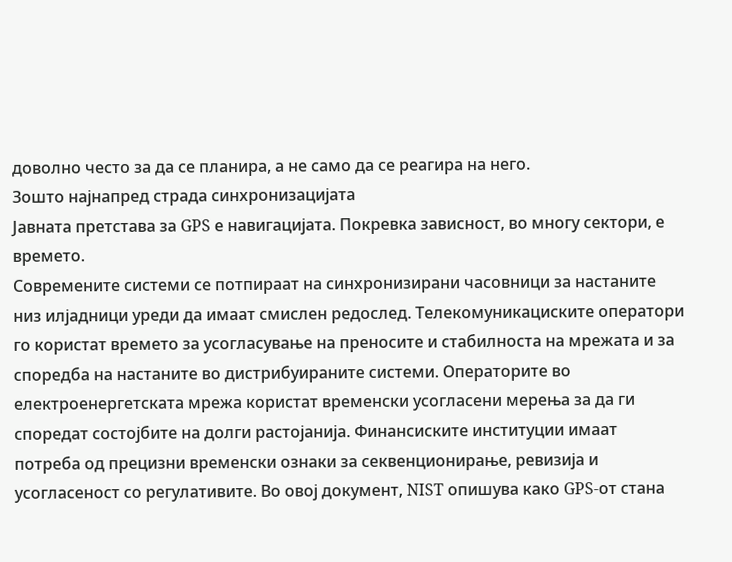доволно често за да се планира, а не само да се реагира на него.
Зошто најнапред страда синхронизацијата
Јавната претстава за GPS е навигацијата. Покревка зависност, во многу сектори, е времето.
Современите системи се потпираат на синхронизирани часовници за настаните низ илјадници уреди да имаат смислен редослед. Телекомуникациските оператори го користат времето за усогласување на преносите и стабилноста на мрежата и за споредба на настаните во дистрибуираните системи. Операторите во електроенергетската мрежа користат временски усогласени мерења за да ги споредат состојбите на долги растојанија. Финансиските институции имаат потреба од прецизни временски ознаки за секвенционирање, ревизија и усогласеност со регулативите. Во овој документ, NIST опишува како GPS-от стана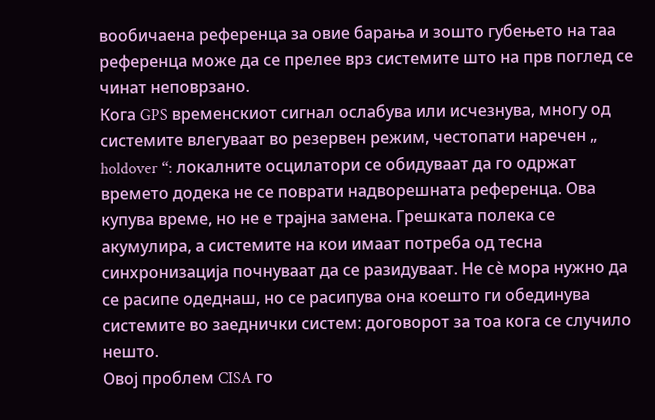вообичаена референца за овие барања и зошто губењето на таа референца може да се прелее врз системите што на прв поглед се чинат неповрзано.
Кога GPS временскиот сигнал ослабува или исчезнува, многу од системите влегуваат во резервен режим, честопати наречен „ holdover “: локалните осцилатори се обидуваат да го одржат времето додека не се поврати надворешната референца. Ова купува време, но не е трајна замена. Грешката полека се акумулира, а системите на кои имаат потреба од тесна синхронизација почнуваат да се разидуваат. Не сè мора нужно да се расипе одеднаш, но се расипува она коешто ги обединува системите во заеднички систем: договорот за тоа кога се случило нешто.
Овој проблем CISA го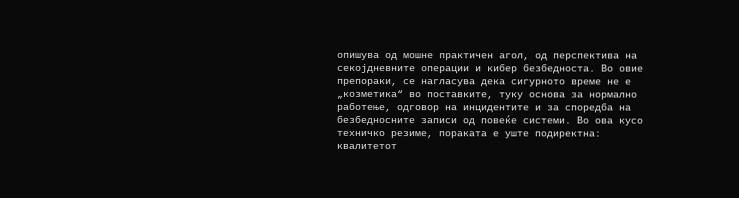опишува од мошне практичен агол, од перспектива на секојдневните операции и кибер безбедноста. Во овие препораки, се нагласува дека сигурното време не е „козметика“ во поставките, туку основа за нормално работење, одговор на инцидентите и за споредба на безбедносните записи од повеќе системи. Во ова кусо техничко резиме, пораката е уште подиректна: квалитетот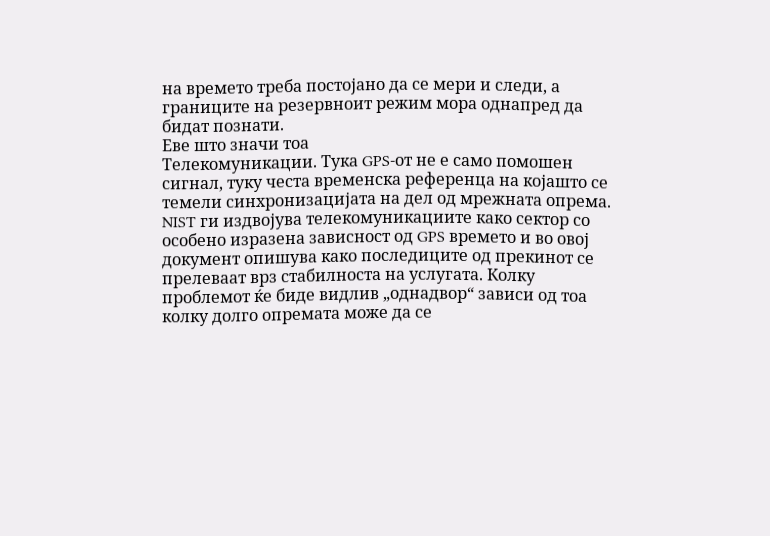на времето треба постојано да се мери и следи, а границите на резервноит режим мора однапред да бидат познати.
Еве што значи тоа
Телекомуникации. Тука GPS-от не е само помошен сигнал, туку честа временска референца на којашто се темели синхронизацијата на дел од мрежната опрема. NIST ги издвојува телекомуникациите како сектор со особено изразена зависност од GPS времето и во овој документ опишува како последиците од прекинот се прелеваат врз стабилноста на услугата. Колку проблемот ќе биде видлив „однадвор“ зависи од тоа колку долго опремата може да се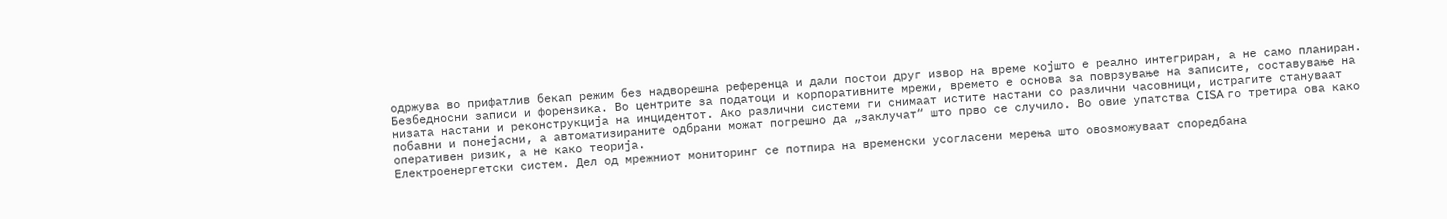одржува во прифатлив бекап режим без надворешна референца и дали постои друг извор на време којшто е реално интегриран, а не само планиран.
Безбедносни записи и форензика. Во центрите за податоци и корпоративните мрежи, времето е основа за поврзување на записите, составување на низата настани и реконструкција на инцидентот. Ако различни системи ги снимаат истите настани со различни часовници, истрагите стануваат побавни и понејасни, а автоматизираните одбрани можат погрешно да „заклучат“ што прво се случило. Во овие упатства CISA го третира ова како оперативен ризик, а не како теорија.
Електроенергетски систем. Дел од мрежниот мониторинг се потпира на временски усогласени мерења што овозможуваат споредбана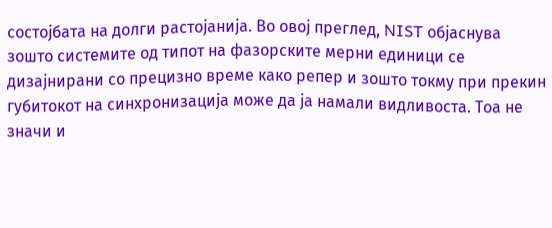состојбата на долги растојанија. Во овој преглед, NIST објаснува зошто системите од типот на фазорските мерни единици се дизајнирани со прецизно време како репер и зошто токму при прекин губитокот на синхронизација може да ја намали видливоста. Тоа не значи и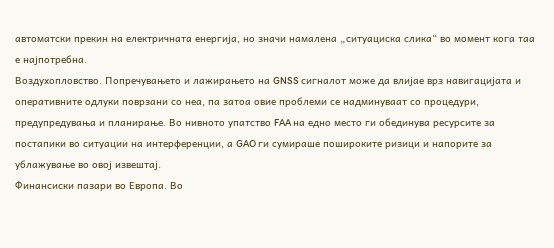автоматски прекин на електричната енергија, но значи намалена „ситуациска слика“ во момент кога таа е најпотребна.
Воздухопловство. Попречувањето и лажирањето на GNSS сигналот може да влијае врз навигацијата и оперативните одлуки поврзани со неа, па затоа овие проблеми се надминуваат со процедури, предупредувања и планирање. Во нивното упатство FAA на едно место ги обединува ресурсите за постапики во ситуации на интерференции, а GAO ги сумираше пошироките ризици и напорите за ублажување во овој извештај.
Финансиски пазари во Европа. Во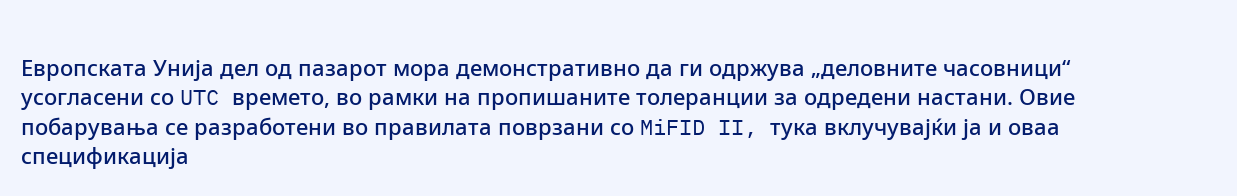Европската Унија дел од пазарот мора демонстративно да ги одржува „деловните часовници“ усогласени со UTC времето, во рамки на пропишаните толеранции за одредени настани. Овие побарувања се разработени во правилата поврзани со MiFID II, тука вклучувајќи ја и оваа спецификација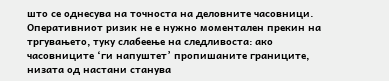што се однесува на точноста на деловните часовници. Оперативниот ризик не е нужно моментален прекин на тргувањето, туку слабеење на следливоста: ако часовниците ‘ги напуштет’ пропишаните границите, низата од настани станува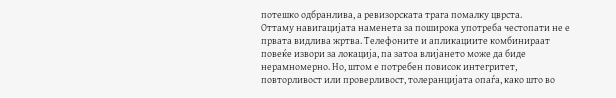потешко одбранлива, а ревизорската трага помалку цврста.
Оттаму навигацијата наменета за поширока употреба честопати не е првата видлива жртва. Телефоните и апликациите комбинираат повеќе извори за локација, па затоа влијането може да биде нерамномерно. Но, штом е потребен повисок интегритет, повторливост или проверливост, толеранцијата опаѓа, како што во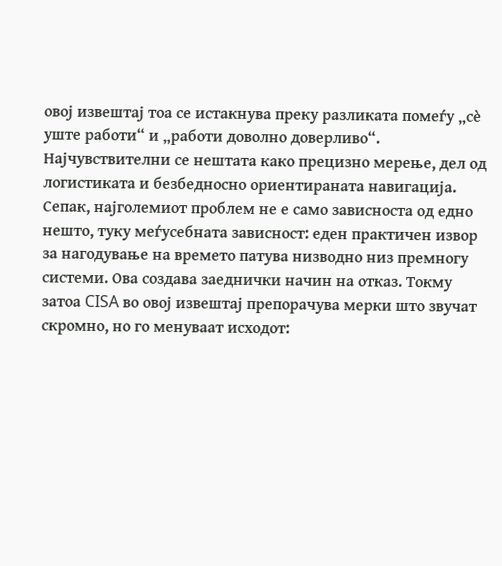овој извештај тоа се истакнува преку разликата помеѓу „сè уште работи“ и „работи доволно доверливо“.
Најчувствителни се нештата како прецизно мерење, дел од логистиката и безбедносно ориентираната навигација.
Сепак, најголемиот проблем не е само зависноста од едно нешто, туку меѓусебната зависност: еден практичен извор за нагодување на времето патува низводно низ премногу системи. Ова создава заеднички начин на отказ. Токму затоа CISA во овој извештај препорачува мерки што звучат скромно, но го менуваат исходот: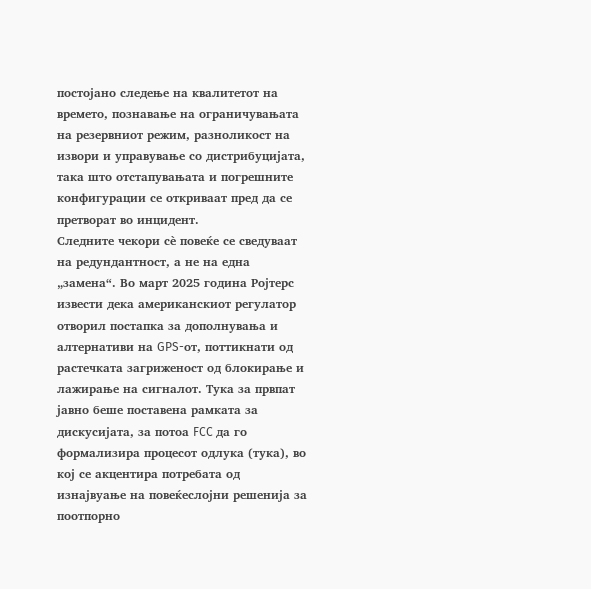постојано следење на квалитетот на времето, познавање на ограничувањата на резервниот режим, разноликост на извори и управување со дистрибуцијата, така што отстапувањата и погрешните конфигурации се откриваат пред да се претворат во инцидент.
Следните чекори сè повеќе се сведуваат на редундантност, а не на една „замена“. Во март 2025 година Ројтерс извести дека американскиот регулатор отворил постапка за дополнувања и алтернативи на GPS-от, поттикнати од растечката загриженост од блокирање и лажирање на сигналот. Тука за првпат јавно беше поставена рамката за дискусијата, за потоа FCC да го формализира процесот одлука (тука), во кој се акцентира потребата од изнајвуање на повеќеслојни решенија за поотпорно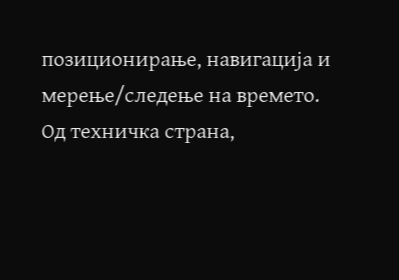позиционирање, навигација и мерење/следење на времето.
Од техничка страна,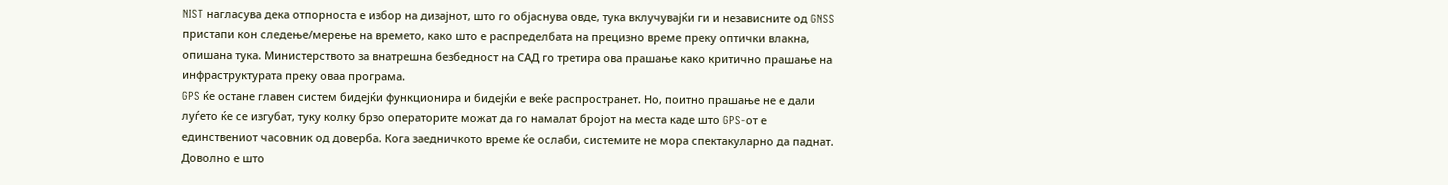NIST нагласува дека отпорноста е избор на дизајнот, што го објаснува овде, тука вклучувајќи ги и независните од GNSS пристапи кон следење/мерење на времето, како што е распределбата на прецизно време преку оптички влакна, опишана тука. Министерството за внатрешна безбедност на САД го третира ова прашање како критично прашање на инфраструктурата преку оваа програма.
GPS ќе остане главен систем бидејќи функционира и бидејќи е веќе распространет. Но, поитно прашање не е дали луѓето ќе се изгубат, туку колку брзо операторите можат да го намалат бројот на места каде што GPS-от е единствениот часовник од доверба. Кога заедничкото време ќе ослаби, системите не мора спектакуларно да паднат. Доволно е што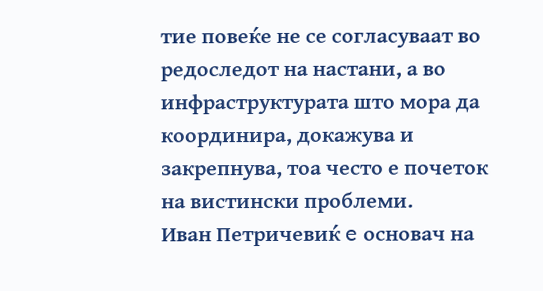тие повеќе не се согласуваат во редоследот на настани, а во инфраструктурата што мора да координира, докажува и закрепнува, тоа често е почеток на вистински проблеми.
Иван Петричевиќ e основач на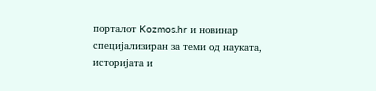порталот Kozmos.hr и новинар специјализиран за теми од науката, историјата и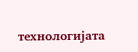технологијата